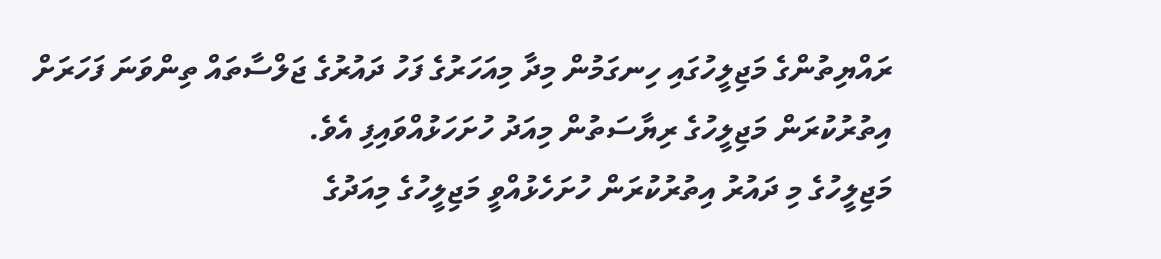ރައްޔިތުންގެ މަޖިލީހުގައި ހިނގަމުން މިދާ މިއަހަރުގެ ފަހު ދައުރުގެ ޖަލްސާތައް ތިންވަނަ ފަހަރަށް އިތުރުކުރަން މަޖިލީހުގެ ރިޔާސަތުން މިއަދު ހުށަހަޅުއްވައިފި އެވެ.
މަޖިލީހުގެ މި ދައުރު އިތުރުކުރަން ހުށަހެޅުއްވީ މަޖިލީހުގެ މިއަދުގެ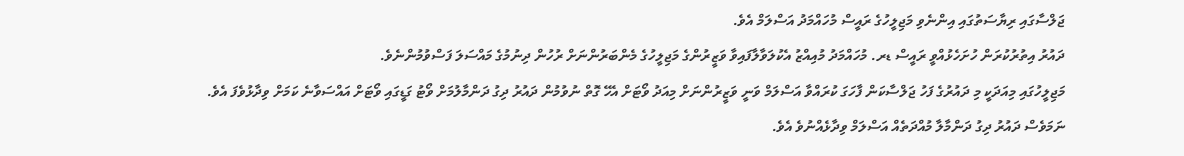ޖަލްސާގައި ރިޔާސަތުގައި އިންނެވި މަޖިލީހުގެ ރައީސް މުހައްމަދު އަސްލަމް އެވެ.
ދައުރު އިތުރުކުރަން ހުށަހެޅުއްވީ ރައީސް ޑރ. މުހައްމަދު މުއިއްޒު އެކުލަވާލާފައިވާ ވަޒީރުންގެ މަޖިލީހުގެ މެންބަރުންނަށް ރުހުން ދިނުމުގެ މައްސަލަ ފަސްވުމުންނެވެ.
މަޖިލީހުގައި މިއަދަކީ މި ދައުރުގެ ފަހު ޖަލްސާކަން ފާހަގަ ކުރައްވާ އަސްލަމް ވަނީ ވަޒީރުންނަށް މިއަދު ވޯޓަށް އެހޭ ގޮތް ނުވުމުން ދައުރު ދިގު ދަންމާލުމަށް ވޯޓު ގަޑީގައި ވޯޓަށް އައްސަވާނެ ކަމަށް ވިދާޅުވެފަ އެވެ. ނަމަވެސް ދައުރު ދިގު ދަންމާލާ މުއްދަތެއް އަސްލަމް ވިދާޅެއްނުވެ އެވެ.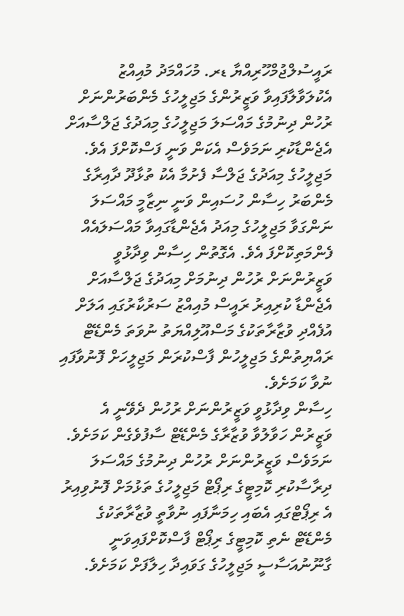ރައީސުލްޖުމްހޫރިއްޔާ ޑރ. މުހައްމަދު މުއިއްޒު އެކުލަވާލާފައިވާ ވަޒީރުންގެ މަޖިލީހުގެ މެންބަރުންނަށް ރުހުން ދިނުމުގެ މައްސަލަ މަޖިލީހުގެ މިއަދުގެ ޖަލްސާއަށް އެޖެންޑާކުރި ނަމަވެސް އެކަން ވަނީ ފަސްކޮށްފަ އެވެ.
މަޖިލީހުގެ މިއަދުގެ ޖަލްސާ ފެށުމާ އެކު ތުޅާދޫ ދާއިރާގެ މެންބަރު ހިސާން ހުސައިން ވަނީ ނިޒާމީ މައްސަލަ ނަންގަވާ މަޖިލީހުގެ މިއަދު އެޖެންޑާގައިވާ މައްސަލައެއް ފެންމަތިކޮށްފަ އެވެ. އެގޮތުން ހިސާން ވިދާޅުވީ ވަޒީރުންނަށް ރުހުން ދިނުމަށް މިއަދުގެ ޖަލްސާއަށް އެޖެންޑާ ކުރިއިރު ރައީސް މުއިއްޒު ސަރުކާރުގައި އަލަށް އުފެއްދި ވުޒާރާތަކުގެ މަސްއޫލިއްޔަތު ނުވަތަ މެންޑޭޓް ރައްޔިތުންގެ މަޖިލީހުން ފާސްކުރަން މަޖިލީހަށް ފޮނުވާފައި ނުވާ ކަމަށެވެ.
ހިސާން ވިދާޅުވީ ވަޒީރުންނަށް ރުހުން ދެވޭނީ އެ ވަޒީރުން ހަވާލުވާ ވުޒާރާގެ މެންޑޭޓް ސާފުވެގެން ކަމަށެވެ. ނަމަވެސް ވަޒީރުންނަށް ރުހުން ދިނުމުގެ މައްސަލަ ދިރާސާކުރި ކޮމިޓީގެ ރިޕޯޓް މަޖިލީހުގެ ތަޅުމަށް ފޮނުވިއިރު އެ ރިޕޯޓްގައި އެބައި ހިމަނާފައި ނުވާތީ ވުޒާރާތަކުގެ މެންޑޭޓް ނެތި ކޮމިޓީގެ ރިޕޯޓް ފާސްކޮށްފައިވަނީ ގާނޫނުއަސާސީ މަޖިލީހުގެ ގަވައިދާ ހިލާފަށް ކަމަށެވެ.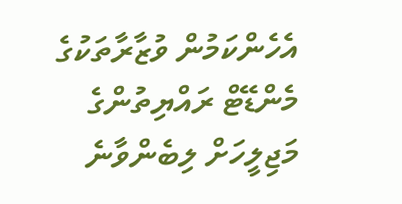އެހެންކަމުން ވުޒާރާތަކުގެ މެންޑޭޓް ރައްޔިތުންގެ މަޖިލީހަށް ލިބެންވާނެ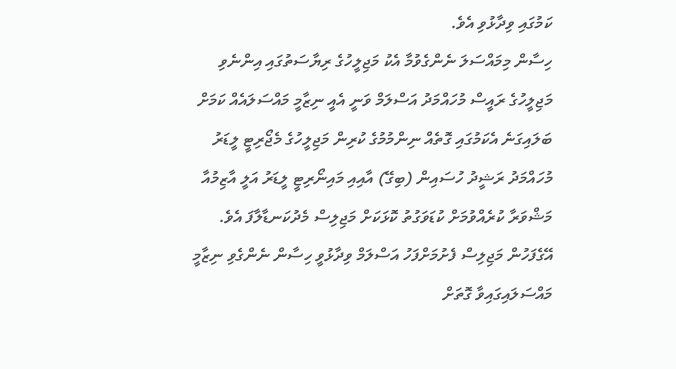ކަމުގައި ވިދާޅުވި އެވެ.
ހިސާން މިމައްސަލަ ނެންގެވުމާ އެކު މަޖިލީހުގެ ރިޔާސަތުގައި އިންނެވި މަޖިލީހުގެ ރައީސް މުހައްމަދު އަސްލަމް ވަނީ އެއީ ނިޒާމީ މައްސަލައެއް ކަމަށް ބަލައިގަނެ އެކަމުގައި ގޮތެއް ނިންމުމުގެ ކުރިން މަޖިލީހުގެ މެޖޯރިޓީ ލީޑަރު މުހައްމަދު ރަޝީދު ހުސައިން (ބިގޭ) އާއިއި މައިނޯރިޓީ ލީޑަރު އަލީ އާޒިމުއާ މަޝްވަރާ ކުރެއްވުމަށް ކުޑަވަގުތު ކޮޅަކަށް މަޖިލިސް މެދުކަނޑާލާފަ އެވެ.
އޭގެފަހުން މަޖިލިސް ފެށުމަށްފަހު އަސްލަމް ވިދާޅުވީ ހިސާން ނެންގެވި ނިޒާމީ މައްސަލައިގައިވާ ގޮތަށް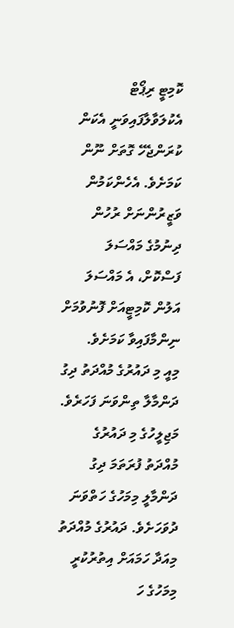ކޮމިޓީ ރިޕޯޓް އެކުލަވާލާފައިވަނީ އެކަން ކުރަންޖެހޭ ގޮތަށް ނޫން ކަމަށެވެ. އެހެންކަމުން ވަޒީރުންނަށް ރުހުން ދިނުމުގެ މައްސަލަ ފަސްކޮށް، އެ މައްސަލަ އަލުން ކޮމިޓީއަށް ފޮނުވުމަށް ނިންމާފައިވާ ކަމަށެވެ.
މިއީ މި ދައުރުގެ މުއްދަތު ދިގު ދަންމާލާ ތިންވަނަ ފަހަރެވެ. މަޖިލީހުގެ މި ދައުރުގެ މުއްދަތު ފުރަތަމަ ދިގު ދަންމާލީ މިމަހުގެ ހަތްވަނަ ދުވަހަށެވެ. ދައުރުގެ މުއްދަތު މިއަދާ ހަމައަށް އިތުރުކުރީ މިމަހުގެ ހަ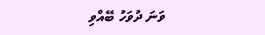ވަނަ ދުވަހު ބޭއްވި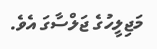މަޖިލީހުގެ ޖަލްސާގަ އެވެ.